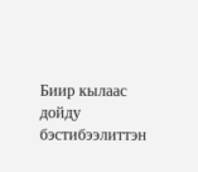Биир кылаас дойду бэстибээлиттэн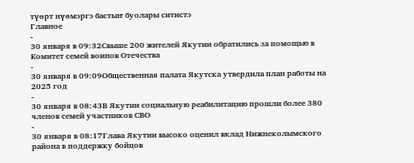түөрт нүөмэргэ бастыҥ буолары ситистэ
Главное
-
30 января в 09:32Свыше 200 жителей Якутии обратились за помощью в Комитет семей воинов Отечества
-
30 января в 09:09Общественная палата Якутска утвердила план работы на 2025 год
-
30 января в 08:43В Якутии социальную реабилитацию прошли более 380 членов семей участников СВО
-
30 января в 08:17Глава Якутии высоко оценил вклад Нижнеколымского района в поддержку бойцов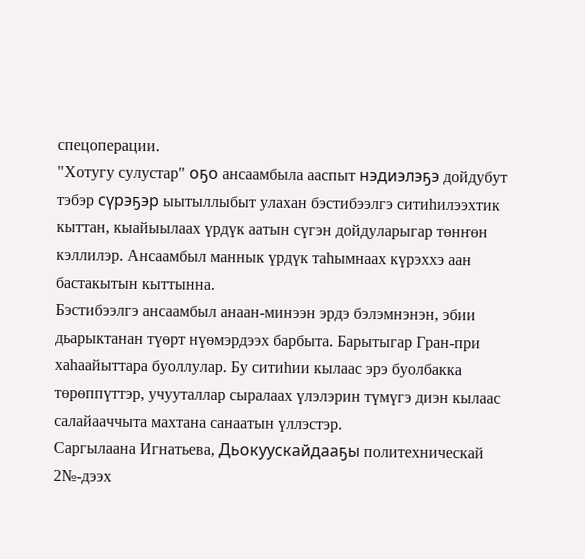спецоперации.
"Хотугу сулустар" оҕо ансаамбыла ааспыт нэдиэлэҕэ дойдубут тэбэр сүрэҕэр ыытыллыбыт улахан бэстибээлгэ ситиһилээхтик кыттан, кыайыылаах үрдүк аатын сүгэн дойдуларыгар төнҥөн кэллилэр. Ансаамбыл маннык үрдүк таһымнаах күрэххэ аан бастакытын кыттынна.
Бэстибээлгэ ансаамбыл анаан-минээн эрдэ бэлэмнэнэн, эбии дьарыктанан түөрт нүөмэрдээх барбыта. Барытыгар Гран-при хаһаайыттара буоллулар. Бу ситиһии кылаас эрэ буолбакка төрөппүттэр, учууталлар сыралаах үлэлэрин түмүгэ диэн кылаас салайааччыта махтана санаатын үллэстэр.
Саргылаана Игнатьева, Дьокуускайдааҕы политехническай 2№-дээх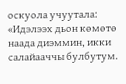оскуола учуутала: «Идэлээх дьон көмөтө наада диэммин, икки салайааччы булбутум.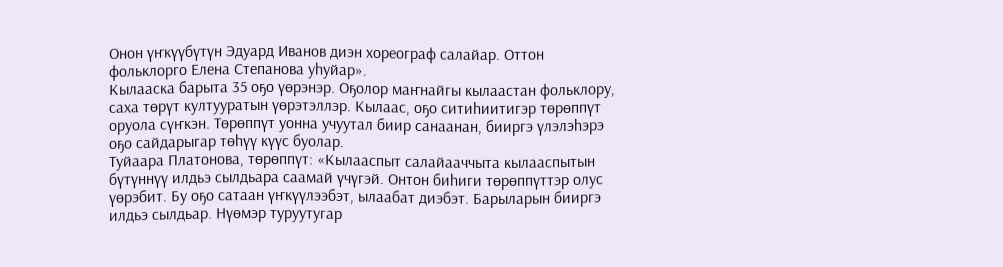Онон үҥкүүбүтүн Эдуард Иванов диэн хореограф салайар. Оттон фольклорго Елена Степанова уһуйар».
Кылааска барыта 35 оҕо үөрэнэр. Оҕолор маҥнайгы кылаастан фольклору, саха төрүт култууратын үөрэтэллэр. Кылаас, оҕо ситиһиитигэр төрөппүт оруола сүҥкэн. Төрөппүт уонна учуутал биир санаанан, бииргэ үлэлэһэрэ оҕо сайдарыгар төһүү күүс буолар.
Туйаара Платонова, төрөппүт: «Кылааспыт салайааччыта кылааспытын бүтүннүү илдьэ сылдьара саамай үчүгэй. Онтон биһиги төрөппүттэр олус үөрэбит. Бу оҕо сатаан үҥкүүлээбэт, ылаабат диэбэт. Барыларын бииргэ илдьэ сылдьар. Нүөмэр туруутугар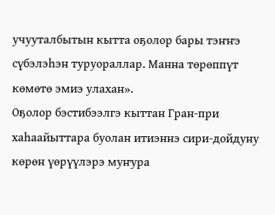учууталбытын кытта оҕолор бары тэҥҥэ сүбэлэһэн туруораллар. Манна төрөппүт көмөтө эмиэ улахан».
Оҕолор бэстибээлгэ кыттан Гран-при хаһаайыттара буолан итиэннэ сири-дойдуну көрөн үөрүүлэрэ муҥура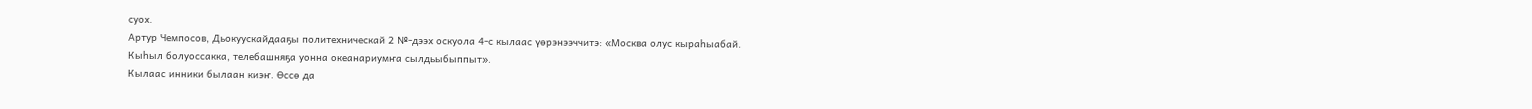суох.
Артур Чемпосов, Дьокуускайдааҕы политехническай 2 №-дээх оскуола 4-с кылаас үөрэнээччитэ: «Москва олус кыраһыабай. Кыһыл болуоссакка, телебашняҕа уонна океанариумҥа сылдьыбыппыт».
Кылаас инники былаан киэҥ. Өссө да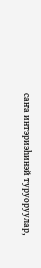саҥа интэриэһинэй туруоруулар,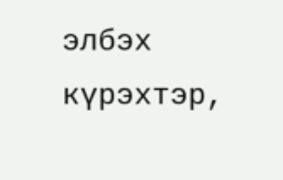элбэх күрэхтэр,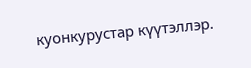куонкурустар күүтэллэр.